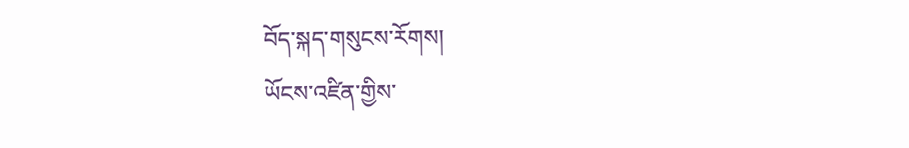བོད་སྐད་གསུངས་རོགས།
ཡོངས་འཛིན་གྱིས་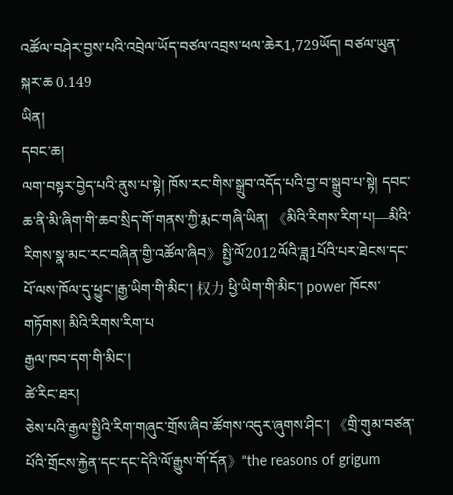འཚོལ་བཤེར་བྱས་པའི་འབྲེལ་ཡོད་བཙལ་འབྲས་ཕལ་ཆེར1,729ཡོད། བཙལ་ཡུན་སྐར་ཆ 0.149
ཡིན།
དབང་ཆ།
ལག་བསྟར་བྱེད་པའི་ནུས་པ་སྟེ། ཁོས་རང་གིས་སྒྲུབ་འདོད་པའི་བྱ་བ་སྒྲུབ་པ་སྟེ། དབང་ཆ་ནི་མི་ཞིག་གི་ཆབ་སྲིད་གོ་གནས་ཀྱི་རྨང་གཞི་ཡིན། 《མིའི་རིགས་རིག་པ།—མིའི་རིགས་སྣ་མང་རང་བཞིན་གྱི་འཚོལ་ཞིབ》སྤྱི་ལོ2012ལོའི་ཟླ1པོའི་པར་ཐེངས་དང་པོ་ལས་ཁོལ་དུ་ཕྱུང་།རྒྱ་ཡིག་གི་མིང་། 权力 ཕྱི་ཡིག་གི་མིང་། power ཁོངས་གཏོགས། མིའི་རིགས་རིག་པ
རྒྱལ་ཁབ་དག་གི་མིང་།
ཚེ་རིང་ཐར།
ཅེས་པའི་རྒྱལ་སྤྱིའི་རིག་གཞུང་གྲོས་ཞིབ་ཚོགས་འདུར་ཞུགས་ཤིང་། 《གྲི་གུམ་བཙན་པོའི་གྲོངས་རྐྱེན་དང་དང་དེའི་ལོ་རྒྱུས་གོ་དོན》“the reasons of grigum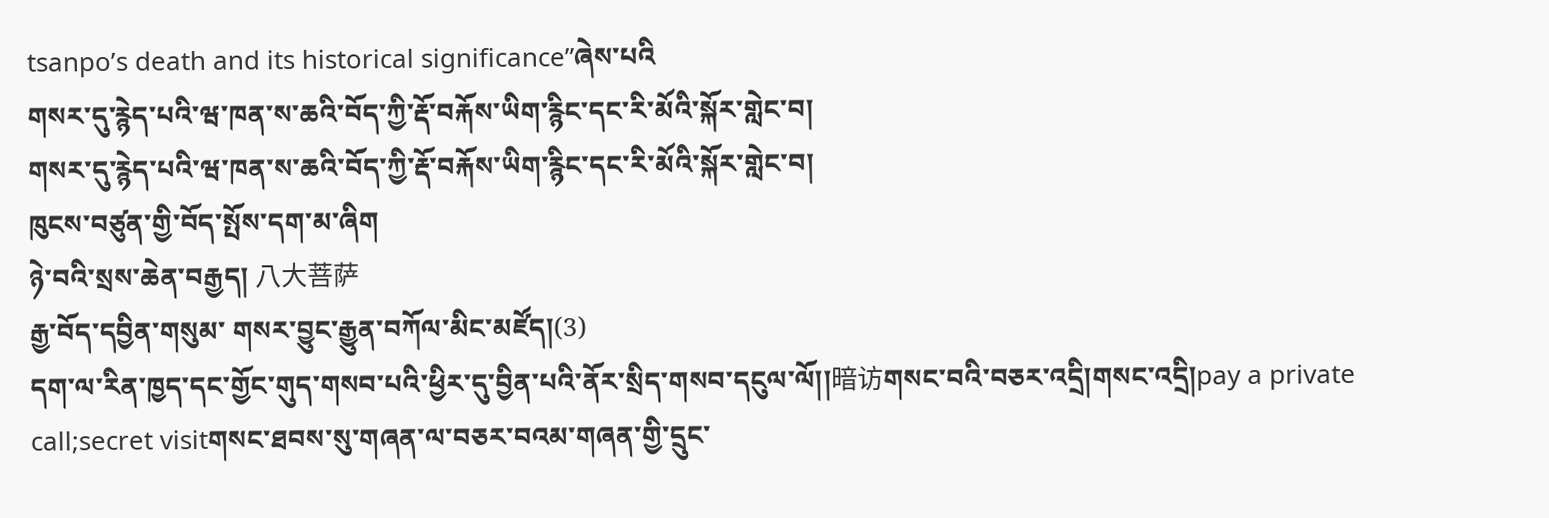tsanpo’s death and its historical significance”ཞེས་པའི
གསར་དུ་རྙེད་པའི་ཝ་ཁན་ས་ཆའི་བོད་ཀྱི་རྡོ་བརྐོས་ཡིག་རྙིང་དང་རི་མོའི་སྐོར་གླེང་བ།
གསར་དུ་རྙེད་པའི་ཝ་ཁན་ས་ཆའི་བོད་ཀྱི་རྡོ་བརྐོས་ཡིག་རྙིང་དང་རི་མོའི་སྐོར་གླེང་བ།
ཁུངས་བཙུན་གྱི་བོད་སྤོས་དག་མ་ཞིག
ཉེ་བའི་སྲས་ཆེན་བརྒྱད། 八大菩萨
རྒྱ་བོད་དབྱིན་གསུམ་ གསར་བྱུང་རྒྱུན་བཀོལ་མིང་མཛོད།(3)
དག་ལ་རིན་ཁྱད་དང་གྱོང་གུད་གསབ་པའི་ཕྱིར་དུ་བྱིན་པའི་ནོར་སྲིད་གསབ་དངུལ་ལོ།།暗访གསང་བའི་བཅར་འདྲི།གསང་འདྲི།pay a private call;secret visitགསང་ཐབས་སུ་གཞན་ལ་བཅར་བའམ་གཞན་གྱི་དྲུང་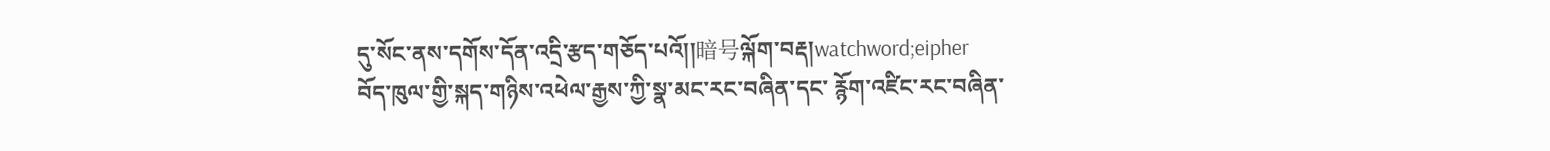དུ་སོང་ནས་དགོས་དོན་འདྲི་རྩད་གཅོད་པའོ།།暗号ལྐོག་བརྡ།watchword;eipher
བོད་ཁུལ་གྱི་སྐད་གཉིས་འཕེལ་རྒྱས་ཀྱི་སྣ་མང་རང་བཞིན་དང་ རྙོག་འཛིང་རང་བཞིན་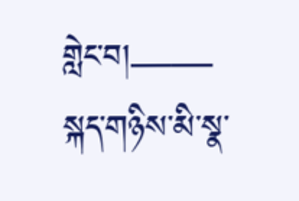གླེང་བ།—— སྐད་གཉིས་མི་སྣ་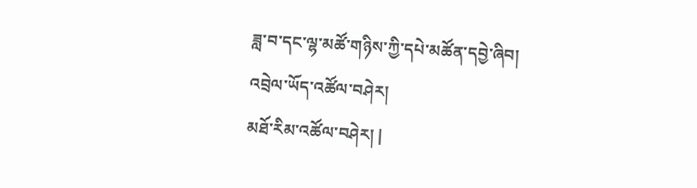ཟླ་བ་དང་ལྷ་མཚོ་གཉིས་ཀྱི་དཔེ་མཚོན་དབྱེ་ཞིབ།
འབྲེལ་ཡོད་འཚོལ་བཤེར།
མཐོ་རིམ་འཚོལ་བཤེར། |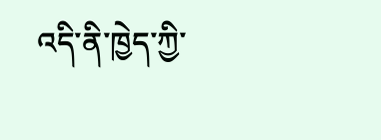འདི་ནི་ཁྱེད་ཀྱི་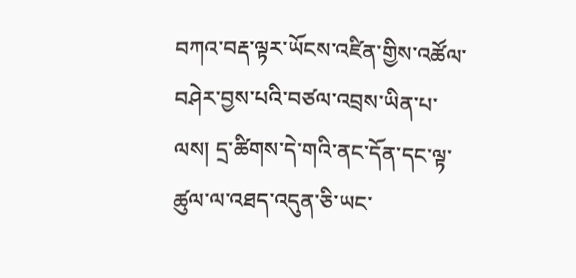བཀའ་བརྡ་ལྟར་ཡོངས་འཛིན་གྱིས་འཚོལ་བཤེར་བྱས་པའི་བཙལ་འབྲས་ཡིན་པ་ལས། དྲ་ཚིགས་དེ་གའི་ནང་དོན་དང་ལྟ་ཚུལ་ལ་འཐད་འདུན་ཅི་ཡང་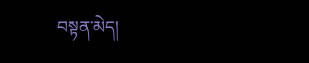བསྟན་མེད།